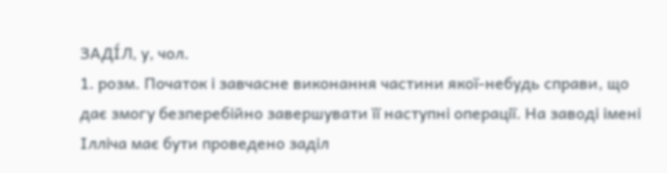ЗАДІ́Л, у, чол.
1. розм. Початок і завчасне виконання частини якої-небудь справи, що дає змогу безперебійно завершувати її наступні операції. На заводі імені Ілліча має бути проведено заділ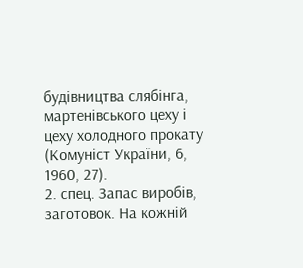будівництва слябінга, мартенівського цеху і цеху холодного прокату (Комуніст України, 6, 1960, 27).
2. спец. Запас виробів, заготовок. На кожній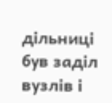дільниці був заділ вузлів і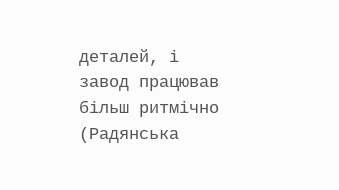деталей, і завод працював більш ритмічно (Радянська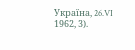Україна, 26.VI 1962, 3).